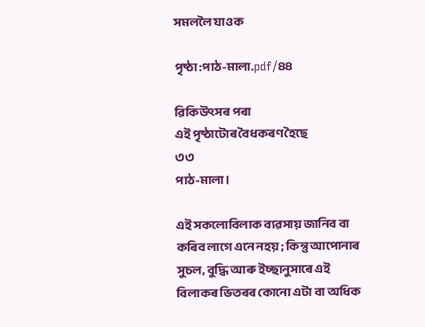সমললৈ যাওক

পৃষ্ঠা:পাঠ-মালা.pdf/৪৪

ৱিকিউৎসৰ পৰা
এই পৃষ্ঠাটোৰ বৈধকৰণ হৈছে
৩৩
পাঠ-মালা।

এই সকলোবিলাক ব্যৱসায় জানিব বা কৰিব লাগে এনে নহয়; কিন্তু আপোনাৰ সুচল, বুদ্ধি আৰু ইচ্ছানুসাৰে এই বিলাকৰ ভিতৰৰ কোনো এটা বা অধিক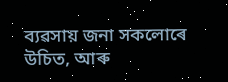ব্যৱসায় জনা সকলোৰে উচিত, আৰু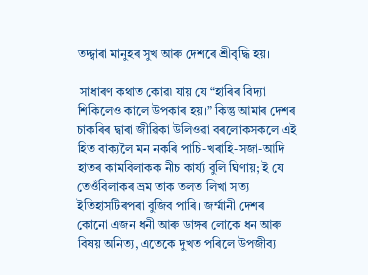তদ্দ্বাৰা মানুহৰ সুখ আৰু দেশৰে শ্ৰীবৃদ্ধি হয়।

 সাধাৰণ কথাত কোৱ৷ যায় যে “হাৰিৰ বিদ্যা শিকিলেও কালে উপকাৰ হয়।” কিন্তু আমাৰ দেশৰ চাকৰিৰ দ্বাৰা জীৱিকা উলিওৱা বৰলোকসকলে এই হিত বাক্যলৈ মন নকৰি পাচি-খৰাহি-সজা-আদি হাতৰ কামবিলাকক নীচ কাৰ্য্য বুলি ঘিণায়; ই যে তেওঁবিলাকৰ ভ্ৰম তাক তলত লিখা সত্য ইতিহাসটিৰপৰা বুজিব পাৰি। জৰ্ম্মানী দেশৰ কোনো এজন ধনী আৰু ডাঙ্গৰ লোকে ধন আৰু বিষয় অনিত্য, এতেকে দুখত পৰিলে উপজীব্য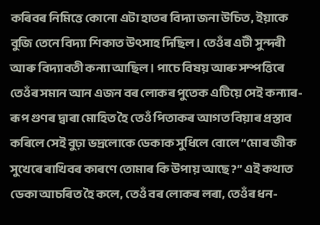কৰিবৰ নিমিত্তে কোনো এটা হাতৰ বিদ্যা জনা উচিত, ইয়াকে বুজি তেনে বিদ্যা শিকাত উৎসাহ দিছিল। তেওঁৰ এটী সুন্দৰী আৰু বিদ্যাবতী কন্যা আছিল। পাচে বিষয় আৰু সম্পত্তিৰে তেওঁৰ সমান আন এজন বৰ লোকৰ পুতেক এটিয়ে সেই কন্যাৰ-ৰূপ গুণৰ দ্বাৰা মোহিত হৈ তেওঁ পিতাকৰ আগত বিয়াৰ প্ৰস্তাব কৰিলে সেই বুঢ়া ভদ্ৰলোকে ডেকাক সুধিলে বোলে “মোৰ জীক সুখেৰে ৰাখিবৰ কাৰণে তোমাৰ কি উপায় আছে?” এই কথাত ডেকা আচৰিত হৈ কলে, তেওঁ বৰ লোকৰ লৰা, তেওঁৰ ধন-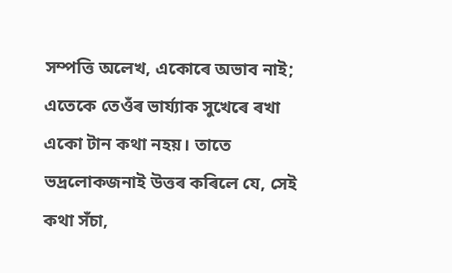সম্পত্তি অলেখ, একোৰে অভাব নাই; এতেকে তেওঁৰ ভাৰ্য্যাক সুখেৰে ৰখা একো টান কথা নহয়। তাতে ভদ্ৰলোকজনাই উত্তৰ কৰিলে যে, সেই কথা সঁচা,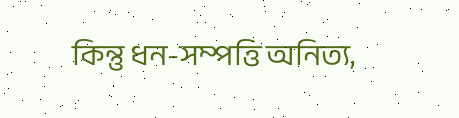কিন্তু ধন-সম্পত্তি অনিত্য,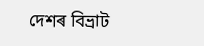দেশৰ বিভ্ৰাট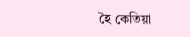হৈ কেতিয়া